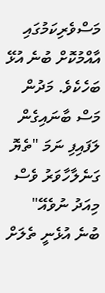މަސްވެރިކަމުގައި އާއްމުކޮށް ބުނެ އުޅޭ ބަހެކެވެ. މަދުން މަސް ބާނައިގެން ލަފައިފި ނަމަ "ތެޔޮ ގަނެލާހާވަރު ވެސް މިއަދު ނުވެއޭ" ބުނެ އުޅެނީ ތެލަށް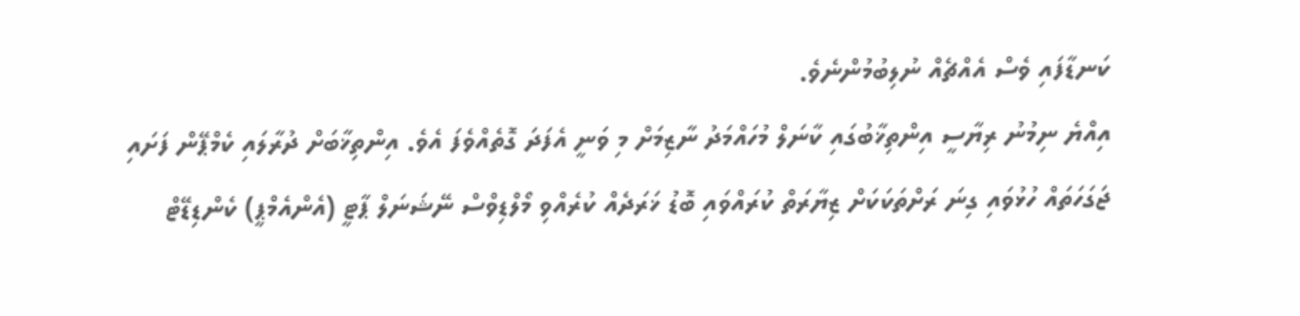ކަނޑާފައި ވެސް އެއްޗެއް ނުލިބުމުންނެވެ.
އިއްޔެ ނިމުނު ރިޔާސީ އިންތިޚާބުގައި ކާނަލް މުހައްމަދު ނާޒިމަށް މި ވަނީ އެފަދަ ގޮތެއްވެފަ އެވެ. އިންތިޚާބަށް ދުރާލައި ކެމްޕޭން ފަށައި ޖަގަހަތައް ހުޅުވައި ގިނަ ރަށްތަކަކަށް ޒިޔާރަތް ކުރައްވައި ބޮޑު ޚަރަދެއް ކުރެއްވި މޯލްޑިވްސް ނޭޝަނަލް ޕާޓީ (އެންއެމްޕީ) ކެންޑިޑޭޓް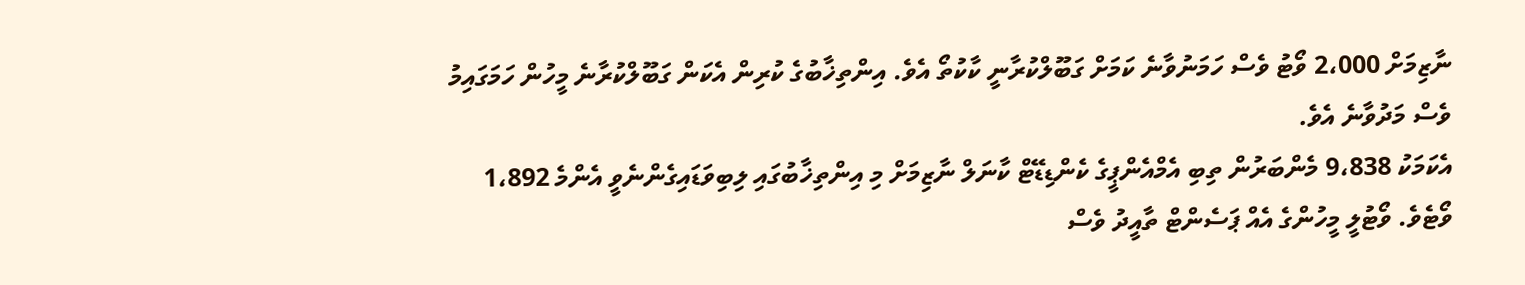ނާޒިމަށް 2،000 ވޯޓު ވެސް ހަމަނުވާނެ ކަމަށް ގަބޫލްކުރާނީ ކާކުތޯ އެވެ. އިންތިޚާބުގެ ކުރިން އެކަން ގަބޫލްކުރާނެ މީހުން ހަމަގައިމު ވެސް މަދުވާނެ އެވެ.
އެކަމަކު 9،838 މެންބަރުން ތިބި އެމްއެންޕީގެ ކެންޑިޑޭޓް ކާނަލް ނާޒިމަށް މި އިންތިޚާބުގައި ލިބިވަޑައިގެންނެވީ އެންމެ 1،892 ވޯޓެވެ. ވޯޓުލީ މީހުންގެ އެއް ޕަސެންޓް ތާއީދު ވެސް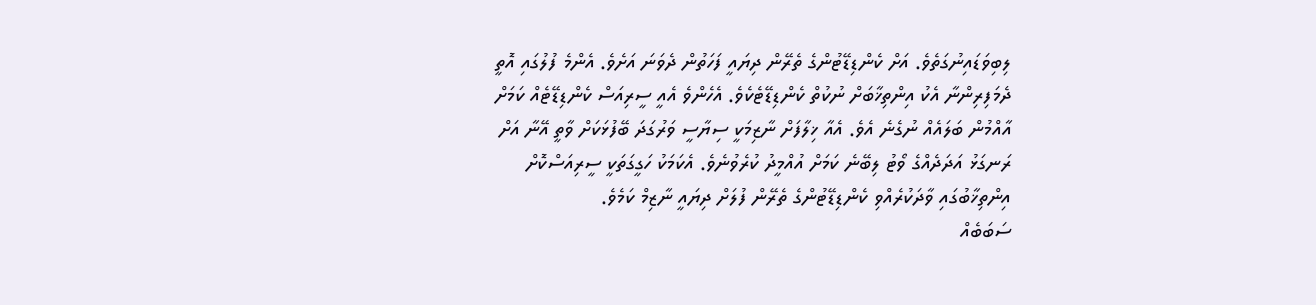ލިބިވަޑައިނުގަތެވެ. އަށް ކެންޑިޑޭޓުންގެ ތެރޭން ދިޔައީ ފަހަތުން ދެވަނަ އަށެވެ. އެންމެ ފުލުގައި އޮތީ ދެމަފިރިންނާ އެކު އިންތިޚާބަށް ނުކުތް ކެންޑިޑޭޓެކެވެ. އެހެންވެ އެއީ ސީރިއަސް ކެންޑިޑޭޓެއް ކަމަށް އާއްމުން ބަލައެއް ނުގެނެ އެވެ. އެއާ ޚިލާފަށް ނާޒިމަކީ ސިޔާސީ ވަރުގަދަ ބޭފުޅަކަށް ވާތީ އޭނާ އަށް ރަނގަޅު އަދަދެއްގެ ވޯޓު ލިބޭނެ ކަމަށް އުއްމީދު ކުރެވުނެވެ. އެކަމަކު ހަގީގަތަކީ ސީރިއަސްކޮށް އިންތިޚާބުގައި ވާދަކުރެއްވި ކެންޑިޑޭޓުންގެ ތެރޭން ފުލަށް ދިޔައީ ނާޒިމް ކަމެވެ.
ސަބަބެއް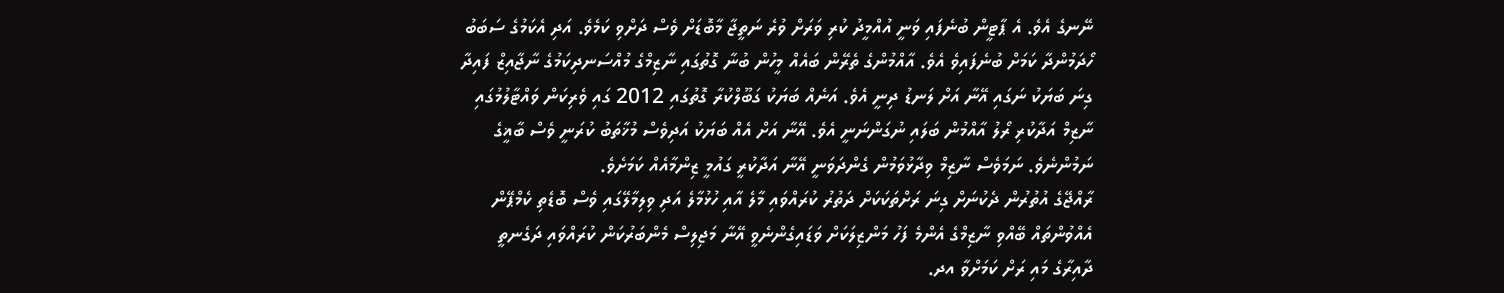ނޭނގެ އެވެ. އެ ޕާޓީން ބުނެފައި ވަނީ އުއްމީދު ކުރި ވަރަށް ވުރެ ނަތީޖާ މާބޮޑަށް ވެސް ދަށްވި ކަމެވެ. އަދި އެކަމުގެ ސަބަބު ހޯދަމުންދާ ކަމަށް ބުނެފައިވެ އެވެ. އާއްމުންގެ ތެރޭން ބައެއް މީހުން ބުނާ ގޮތުގައި ނާޒިމްގެ މުއްސަނދިކަމުގެ ނާޖާއިޒް ފައިދާ ގިނަ ބަޔަކު ނަގައި އޭނާ އަށް ލަނޑު ދިނީ އެވެ. އަނެއް ބަޔަކު ގަބޫލްކުރާ ގޮތުގައި 2012 ގައި ވެރިކަން ވައްޓާލުމުގައި ނާޒިމް އަދާކުރި ރޯލު އާއްމުން ބަލައި ނުގަންނަނީ އެވެ. އޭނާ އަށް އެއް ބަޔަކު އަދިވެސް މުޚާތަބު ކުރަނީ ވެސް ބާޣީގެ ނަމުންނެވެ. ނަމަވެސް ނާޒިމް ވިދާޅުވަމުން ގެންދަވަނީ އޭނާ އަދާކުރީ ގައުމީ ޒިންމާއެއް ކަމަށެވެ.
ރާއްޖޭގެ އުތުރުން ދެކުނަށް ގިނަ ރަށްތަކަކަށް ދަތުރު ކުރައްވައި މާލެ އާއި ހުޅުމާލެ އަދި ވިލިމާލޭގައި ވެސް ބޮޑެތި ކެމްޕޭން އެއްވުންތައް ބޭއްވި ނާޒިމްގެ އެންމެ ފަހު މަންޒިލަކަށް ވަޑައިގެންނެވީ އޭނާ މަޖިލިސް މެންބަރުކަން ކުރައްވައި ދަގެނތީ ދާއިރާގެ މައި ރަށް ކަމަށްވާ އދ.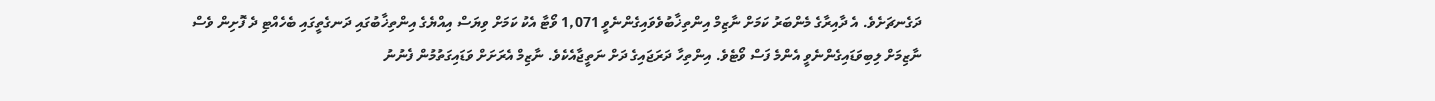ދަގެނޗަށެވެ. އެ ދާއިރާގެ މެންބަރު ކަމަށް ނާޒިމް އިންތިޚާބުވެވައިގެންނެވީ 1,071 ވޯޓާ އެކު ކަމަށް ވިޔަސް އިއްޔެގެ އިންތިޚާބުގައި ދަނގެތީގައި ބެހެއްޓި ދެ ފޮށިން ވެސް ނާޒިމަށް ލިބިވަޑައިގެންނެވީ އެންމެ ފަސް ވޯޓެވެ. އިންތިހާ ދަރަޖައިގެ ދަށް ނަތީޖާއެކެވެ. ނާޒިމް އެރަށަށް ވަޑައިގަތުމުން ފެނުނު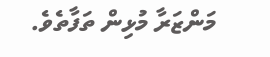މަންޒަރާ މުޅިން ތަފާތެވެ.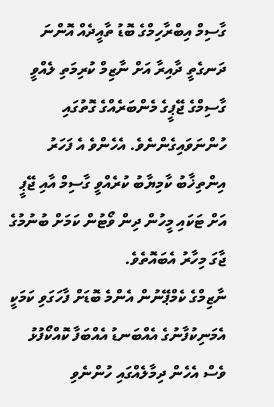ގާސިމް އިބްރާހިމްގެ ބޮޑު ތާއީދެއް އޮންނަ ދަނގެތީ ދާއިރާ އަށް ނާޒިމް ކުރިމަތި ލެއްވީ ގާސިމްގެ ޖޭޕީގެ މެންބަރެއްގެ ގޮތުގައި ހުންނަވައިގެންނެވެ. އެހެންވެ އެ ފަހަރު އިންތިޚާބު ކާމިޔާބު ކުރެއްވީ ގާސިމް އާއި ޖޭޕީ އަށް ޓަކައި މީހުން ދިން ވޯޓުން ކަމަށް ބުނުމުގެ ޖާގަ މިހާރު އެބައޮތެވެ.
ނާޒިމްގެ ކެމްޕޭނުން އެންމެ ބޮޑަށް ފާހަގަވި ކަމަކީ އެމަނިކުފާނުގެ އެއްބަނޑު އެއްބަފާ ކޮއްކޯފުޅު ވެސް އެހެން ދިމާލެއްގައި ހުންނެވި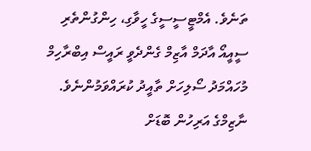ތަނެވެ. އެމްޓީސީސީގެ ހީވާގި، ހިންގުންތެރި ސީއީއޯ އާދަމް އާޒިމް ގެންދެވީ ރައީސް އިބްރާހިމް މުހައްމަދު ސޯލިހަށް ތާއީދު ކުރައްވަމުންނެވެ. ނާޒިމްގެ އަރިހުން ބޮޑަށް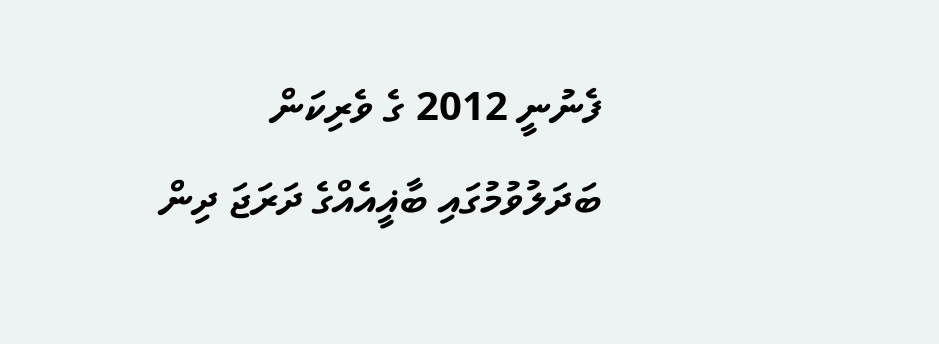ފެނުނީ 2012 ގެ ވެރިކަން ބަދަލުވުމުގައި ބާޣީއެއްގެ ދަރަޖަ ދިން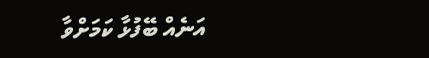އަނެއް ބޭފުޅާ ކަމަށްވާ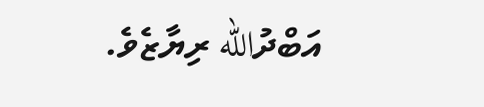އަބްދުالله ރިޔާޒެވެ.